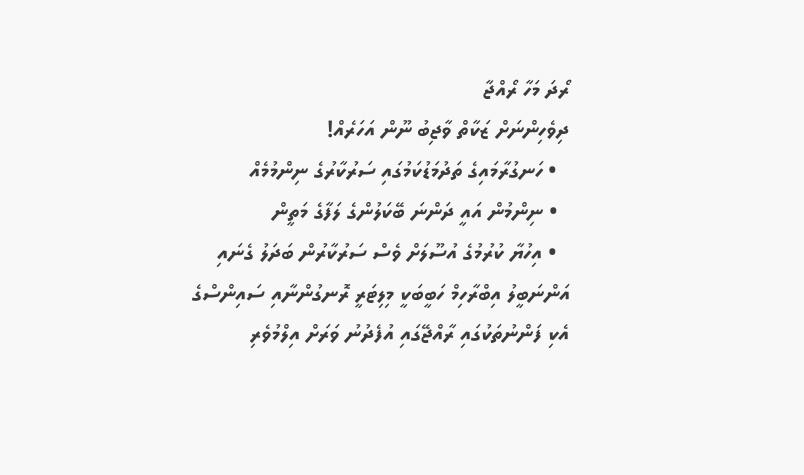ރޯދަ މަހާ ރޯއްޖާ
ދިވެހިންނަށް ޒަކާތް ވާޖިބު ނޫން އަހަރެއް!
  • ހަނގުރާމައިގެ ތަދުމަޑުކަމުގައި ސަރުކާރުގެ ނިންމުމެއް
  • ނިންމުން އައީ ދަންނަ ބޭކަލުންގެ ލަފާގެ މަތީން
  • އިހުޔާ ކުރުމުގެ އުސޫލަށް ވެސް ސަރުކާރުން ބަދަލު ގެނައި
އަންނަބީލު އިބްރާހިމް ހަބީބަކީ މިލިޓަރީ ރޮނގުންނާއި ސައިންސްގެ އެކި ފަންނުތަކުގައި ރާއްޖޭގައި އުފެދުނު ވަރަށް އިލްމުވެރި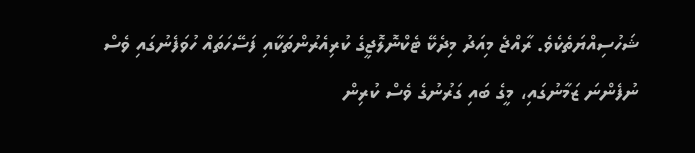ޝަހުސިއްޔަތެކެވެ. ރާއްޖެ މިއަދު މިދެކޭ ޓެކްނޮލޮޖީގެ ކުރިއެރުންތަކާއި ފަސޭހަތައް ހުވަފެނުގައި ވެސް ނުފެންނަ ޒަމާނުގައި، މީގެ ބައި ގަރުނުގެ ވެސް ކުރިން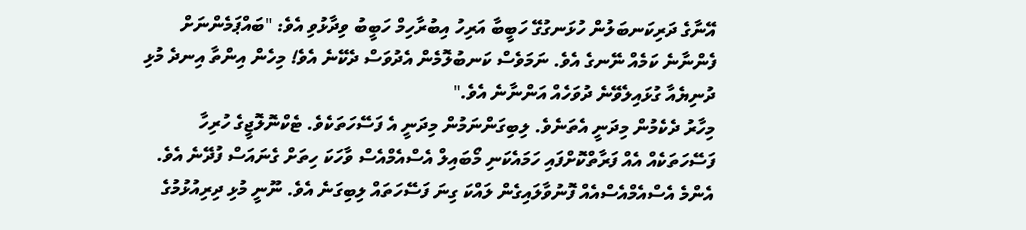އޭނާގެ ދަރިކަނބަލުން ހުޅަނގުގޭ ހަބީބާ އަރިހު އިބުރާހިމް ހަބީބު ވިދާޅުވި އެވެ: "ބައްޕަމެންނަށް ފެންނާނެ ކަމެއް ނޭނގެ އެވެ. ނަމަވެސް ކަނބުލޮމެން އެދުވަސް ދެކޭނެ އެވެ! މިހެން އިންތާ އިނދެ މުޅި ދުނިޔެއާ ގުޅައިލެވޭނެ ދުވަހެއް އަންނާނެ އެވެ."
މިހާރު ދެކެމުން މިދަނީ އެތަނެވެ. ލިބިގަންނަމުން މިދަނީ އެ ފަސޭހަތަކެވެ. ޓެކްނޮލޮޖީގެ ހުރިހާ ފަސޭހަތަކެއް އެއް ފަރާތްކޮށްފައި ހަމައެކަނި މޯބައިލް އެސްއެމްއެސް ވާހަކަ ހިތަށް ގެނައަސް ފުދޭނެ އެވެ. އެންމެ އެސްއެމްއެސްއެއް ފޮނުވާލައިގެން ލައްކަ ގިނަ ފަސޭހަތައް ލިބިގަނެ އެވެ. ނޫނީ މުޅި ދިރިއުޅުމުގެ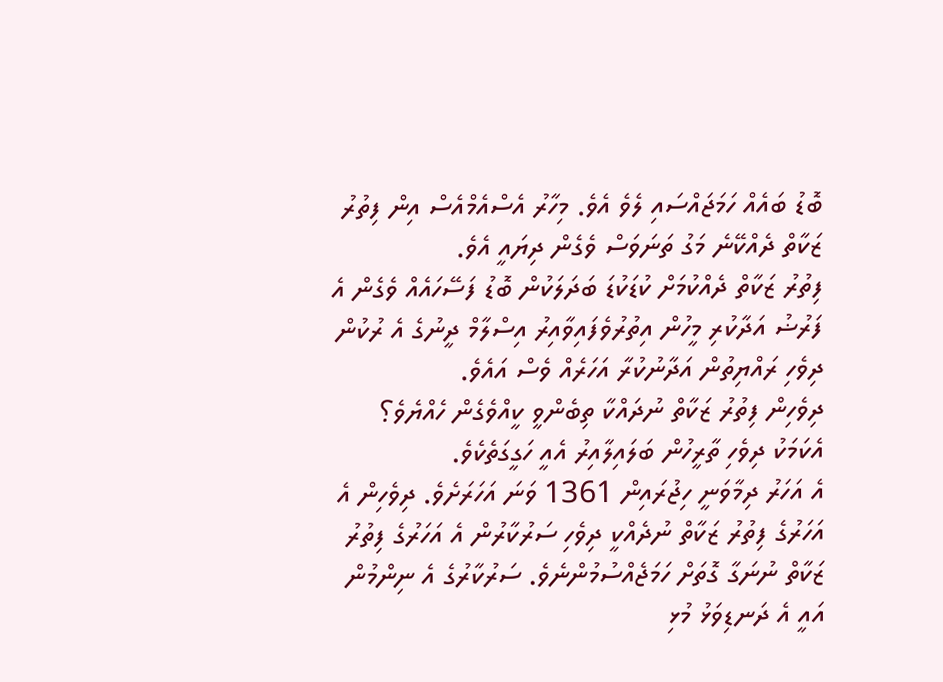ބޮޑު ބައެއް ހަމަޖައްސައި ލެވެ އެވެ. މިހާރު އެސްއެމްއެސް އިން ފިތުރު ޒަކާތް ދެއްކޭނެ މަގު ތަނަވަސް ވެގެން ދިޔައީ އެވެ.
ފިތުރު ޒަކާތް ދެއްކުމަށް ކުޑަކުޑަ ބަދަލަކުން ބޮޑު ފަސޭހައެއް ވެގެން އެ ފަރުޟު އަދާކުރި މީހުން އިތުރުވެފައިވާއިރު އިސްލާމް ދީނުގެ އެ ރުކުން ދިވެހި ރައްޔިތުން އަދާނުކުރާ އަހަރެއް ވެސް އައެވެ.
ދިވެހިން ފިތުރު ޒަކާތް ނުދައްކާ ތިބެންވީ ކީއްވެގެން ހެއްޔެވެ؟ އެކަމަކު ދިވެހި ތާރީހުން ބަލައިލާއިރު އެއީ ހަގީގަތެކެވެ.
އެ އަހަރު ދިމާވަނީ ހިޖުރައިން 1361 ވަނަ އަހަރަށެވެ. ދިވެހިން އެ އަހަރުގެ ފިތުރު ޒަކާތް ނުދެއްކީ ދިވެހި ސަރުކާރުން އެ އަހަރުގެ ފިތުރު ޒަކާތް ނުނަގާ ގޮތަށް ހަމަޖެއްސުމުންނެވެ. ސަރުކާރުގެ އެ ނިންމުން އައީ އެ ދަނޑިވަޅު މުޅި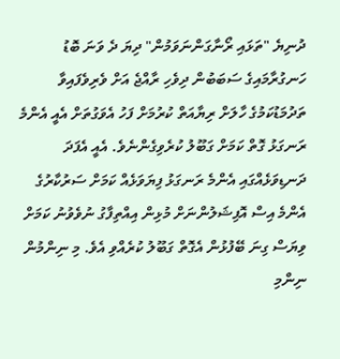ދުނިޔެ "ތަޅައި ރޯނާގަންނަވަމުން" ދިޔަ ދެ ވަނަ ބޮޑު ހަނގުރާމައިގެ ސަބަބުން ދިވެހި ރާއްޖެ އަށް ވެރިވެފައިވާ ތަދުމަޑުކަމުގެ ހާލަށް ރިޔާއަތް ކުރުމަށް ފަހު އެވަގުތަށް އެއީ އެންމެ ރަނގަޅު ގޮތް ކަމަށް ގަބޫލު ކުރެވިގެންނެވެ. އެއީ އެފަދަ ދަނޑިވަޅެއްގައި އެންމެ ރަނގަޅު ފިޔަވަޅެއް ކަމަށް ސަރުކާރުގެ އެންމެ އިސް އޮފިޝަލުންނަށް މުޅިން އިއްތިފާގު ނުވެވުނު ކަމަށް ވިޔަސް ގިނަ ބޭފުޅުން އެގޮތް ގަބޫލު ކުރެއްވި އެވެ. މި ނިންމުން ނިންމި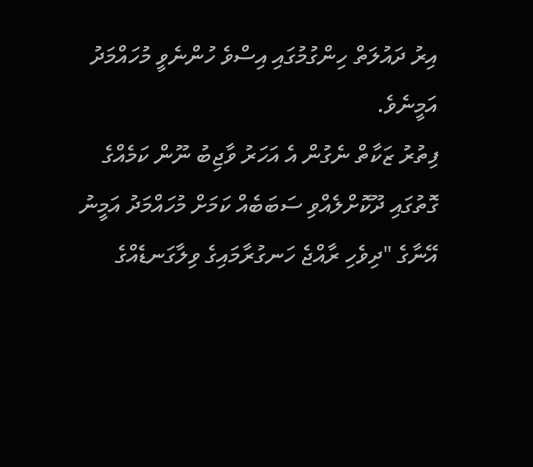އިރު ދައުލަތް ހިންގުމުގައި އިސްވެ ހުންނެވީ މުހައްމަދު އަމީނެވެ.
ފިތުރު ޒަކާތް ނެގުން އެ އަހަރު ވާޖިބު ނޫން ކަމެއްގެ ގޮތުގައި ދޫކޮށްލެއްވި ސަބަބެއް ކަމަށް މުހައްމަދު އަމީނު އޭނާގެ "ދިވެހި ރާއްޖެ ހަނގުރާމައިގެ ވިލާގަނޑެއްގެ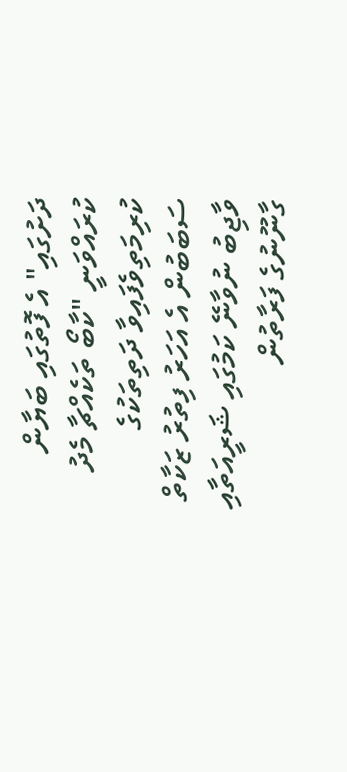ދަށުގައި" އެ ފޮތުގައި ބަޔާން ކުރައްވަނީ "ކާބޯ ތަކެއްޗާ މެދު ކުރިމަތިވެފައިވާ ދަތިތަކުގެ ސަބަބުން އެ އަހަރު ފިތުރު ޒަކާތް ވާޖިބު ނުވާނޭ ކަމުގައި ޝަރީއަތާއި ގާނޫނުގެ ފަރާތުން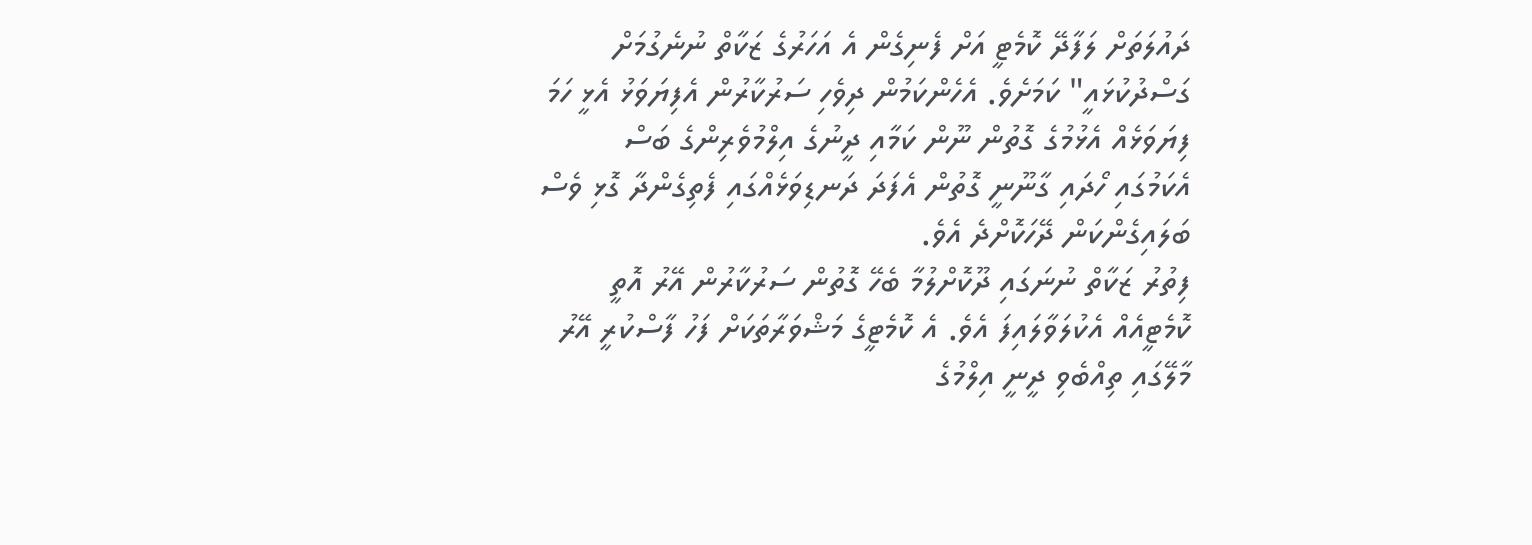ދައުލަތަށް ލަފާދޭ ކޮމެޓީ އަށް ފެނިގެން އެ އަހަރުގެ ޒަކާތް ނުނެގުމަށް ގަސްދުކުޅައީ" ކަމަށެވެ. އެހެންކަމުން ދިވެހި ސަރުކާރުން އެފިޔަވަޅު އެޅީ ހަމަ ފިޔަވަޅެއް އެޅުމުގެ ގޮތުން ނޫން ކަމާއި ދީނުގެ އިލްމުވެރިންގެ ބަސް އެކަމުގައި ހޯދައި ގާނޫނީ ގޮތުން އެފަދަ ދަނޑިވަޅެއްގައި ފެތިގެންދާ ގޮޅި ވެސް ބަލައިގެންކަން ދޭހަކޮށްދެ އެވެ.
ފިތުރު ޒަކާތް ނުނަގައި ދޫކޮށްލުމާ ބެހޭ ގޮތުން ސަރުކާރުން އޭރު އޮތީ ކޮމެޓީއެއް އެކުލަވާލައިފަ އެވެ. އެ ކޮމެޓީގެ މަޝްވަރާތަކަށް ފަހު ފާސްކުރީ އޭރު މާލޭގައި ތިއްބެވި ދީނީ އިލްމުގެ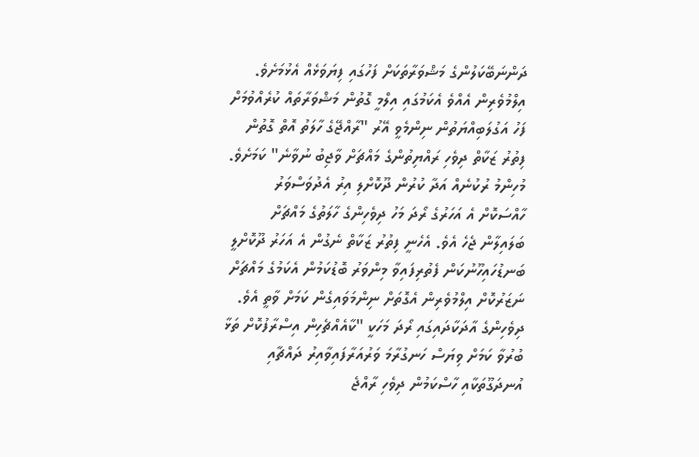ދަންނަބޭކަލުންގެ މަޝްވަރާތަކަށް ފަހުގައި ފިޔަވަޅެއް އެޅުމަށެވެ. އިލްމުވެރިން އެއްވެ އެކަމުގައި އިލްމީ ގޮތުން މަޝްވަރާތައް ކުރެއްވުމަށް ފަހު އަގުލަބިއްޔަތުން ނިންމެވީ އޭރު "ރާއްޖޭގެ ހާލަތު އޮތް ގޮތުން ފިތުރު ޒަކާތް ދިވެހި ރައްޔިތުންގެ މައްޗަށް ވާޖިބު ނުވާނެ" ކަމަށެވެ.
މުހިންމު ރުކުނެއް އަދާ ކުރުން ދޫކޮށްލި އިރު އެދުވަސްވަރު ހާއްސަކޮށް އެ އަހަރުގެ ރޯދަ މަހު ދިވެހިންގެ ހާލަތުގެ މައްޗަށް ބަލައިލާން ޖެހެ އެވެ. އެހެނީ ފިތުރު ޒަކާތް ނެގުން އެ އަހަރު ދޫކޮށްލީ ބަނޑުހައިހޫނުކަން ފެތުރިފައިވާ މިންވަރު ބޮޑުކަމުން އެކަމުގެ މައްޗަށް ނަޒަރުކޮށް އިލްމުވެރިން އެގޮތަށް ނިންމަވައިގެން ކަމަށް ވާތީ އެވެ.
ދިވެހިންގެ އާދަކާދައިގައި ރޯދަ މަހަކީ "ކާއެއްޗެހިން އިސްރާފުކޮށް ތަޅާ ބުރުވާ ކަމަށް ވިޔަސް ހަނގުރާމަ ވަރުއަރާފައިވާއިރު ދައްޗާއި އުނދަގޫތަކާއި ހާސްކަމުން ދިވެހި ރާއްޖެ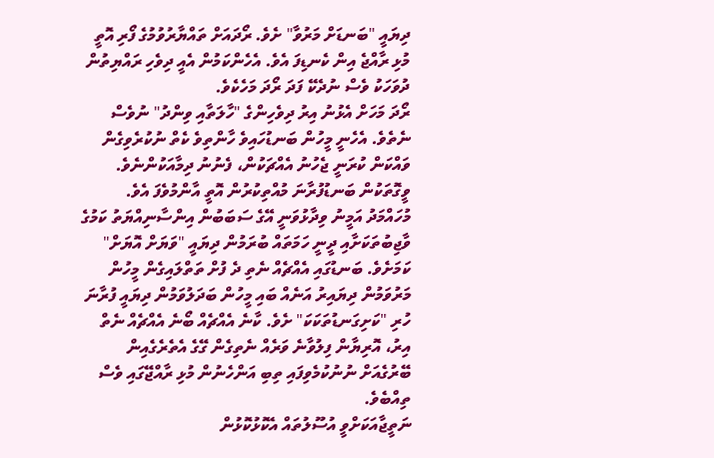ދިޔައީ "ބަނޑަށް މަރުވާ" ށެވެ. ރޯދައަށް ތައްޔާރުވުމުގެ ފޯރި އޮތީ މުޅި ރާއްޖެ އިން ކެނޑިފަ އެވެ. އެހެންކަމުން އެއީ ދިވެހި ރައްޔިތުން ދުވަހަކު ވެސް ނުދެކޭ ފަދަ ރޯދަ މަހެކެވެ.
ރޯދަ މަހަށް އެޅުނު އިރު ދިވެހިންގެ "ހާލަތާއި ވިންދު" ނުވެސް ނެތެވެ. އެހެނީ މީހުން ބަނޑުހައިވެ ހާންތިވެ ކެތް ނުކުރެވިގެން ވައްކަން ކުރަނީ ޖެހުނު އެއްޗަކުން، ފެނުނު ދިމާއަކުންނެވެ. ވީގޮތަކުން ބަނޑުފުރާނަ މުއްތިކުރުން އޮތީ އާންމުވެފަ އެވެ.
މުހައްމަދު އަމީނު ވިދާޅުވަނީ އޭގެ ސަބަބުން އިންސާނިއްޔަތު ކަމުގެ ވާޖިބުތަކަށާއި ދީނީ ހަމަތައް ބުރަމުން ދިޔައީ "ވަޔަށް އޮޔަށް" ކަމަށެވެ. ބަނޑުގައި އެއްޗެއް ނެތި ދެ ފުށް ތަތްލައިގެން މީހުން މަރުވަމުން ދިޔައިރު އަނެއް ބައި މީހުން ބަދަލުވަމުން ދިޔައީ ފުރާނަ ހުރި "ކަށިގަނޑުތަކަކަ" ށެވެ. ކާނެ އެއްޗެއް ބޯނެ އެއްޗެއް ނެތް އިރު، އޮރިޔާން ފިލުވާނެ ވަރެއް ނެތިގެން ގޭގެ އެތެރެގެއިން ބޭރުގެއަށް ނުނުކުމެވިފައި ތިބި އަންހެނުން މުޅި ރާއްޖޭގައި ވެސް ތިއްބެވެ.
ނަތީޖާއަކަށްވީ އުސޫލުތައް އެކޮޅުކޮޅުން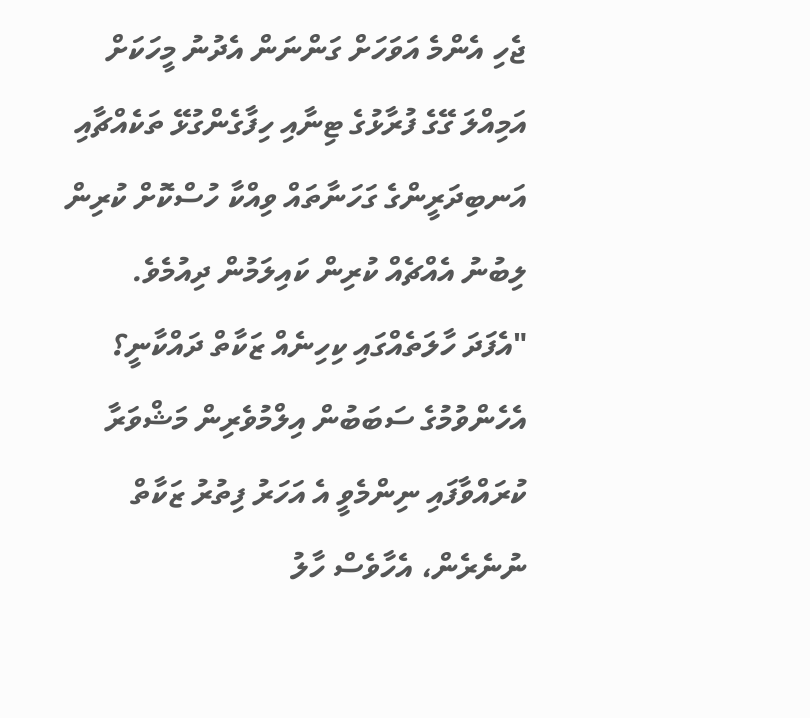ޖެހި އެންމެ އަވަހަށް ގަންނަން އެދުނު މީހަކަށް އަމިއްލަ ގޭގެ ފުރާޅުގެ ޓިނާއި ހިފާގެންގުޅޭ ތަކެއްޗާއި އަނބިދަރީންގެ ގަހަނާތައް ވިއްކާ ހުސްކޮށް ކުރިން ލިބުނު އެއްޗެއް ކުރިން ކައިލަމުން ދިއުމެވެ.
"އެފަދަ ހާލަތެއްގައި ކިހިނެއް ޒަކާތް ދައްކާނީ؟ އެހެންވުމުގެ ސަބަބުން އިލްމުވެރިން މަޝްވަރާ ކުރައްވާފައި ނިންމެވީ އެ އަހަރު ފިތުރު ޒަކާތް ނުނެރެން، އެހާވެސް ހާލު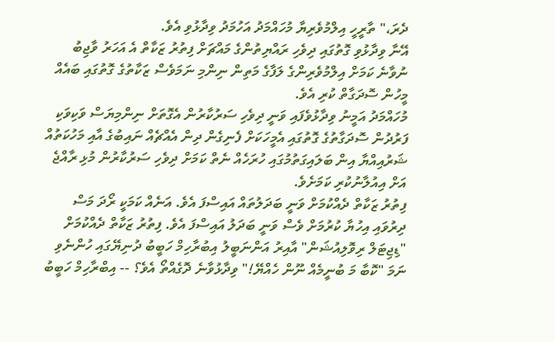ދެރަ،" ތާރީހީ އިލްމުވެރިޔާ މުހައްމަދު އަހުމަދު ވިދާޅުވި އެވެ.
އޭނާ ވިދާޅުވި ގޮތުގައި ދިވެހި ރައްޔިތުންގެ މައްޗަށް ފިތުރު ޒަކާތް އެ އަހަރު ވާޖިބު ނުވާނެ ކަމަށް އިލްމުވެރިންގެ ލަފާގެ މަތިން ނިންމި ނަމަވެސް ޒަކާތުގެ ގޮތުގައި ބައެއް މީހުން ސޮދަގާތް ކުރި އެވެ.
މުހައްމަދު އަމީނު ވިދާޅުވެފައި ވަނީ ދިވެހި ސަރުކާރުން އެގޮތަށް ނިންމިޔަސް ވަކިވަކި ފަރުދުން ސޮދަގާތުގެ ގޮތުގައި އެމީހަކަށް ފެނިގެން ދިން އެއްޗެއް ނައިބުގެ އާއި މަހުކަތުއް ޝަރުއިއްޔާ އިން ބަލައިގަތުމުގައި ހުރަހެއް ނެތް ކަމަށް ދިވެހި ސަރުކާރުން މުޅި ރާއްޖެ އަށް އިއުލާނުކުރި ކަމަށެވެ.
ފިތުރު ޒަކާތް ދެއްކުމަށް ވަނީ ބަދަލުތައް އައިސްފަ އެވެ. އަނެއް ކަމަކީ ރޯދަ މަސް ދިރުވައި އިހުޔާ ކުރުމަށް ވެސް ވަނީ ބަދަލު އައިސްފަ އެވެ. ފިތުރު ޒަކާތް ދެއްކުމަށް "ޑިޖިޓަލް ރިވޮލިއުޝަން" އާއިރު އަންނަބީލު އިބުރާހިމް ހަބީބު ދުނިޔޭގައި ހުންނެވި ނަމަ "ކޮބާ މަ ބުނީމެއް ނޫން ހެއްޔޭ!" ވިދާޅުވާނެ ދޮގެއްތޯ އެވެ؟ -- އިބްރާހިމް ހަބީބު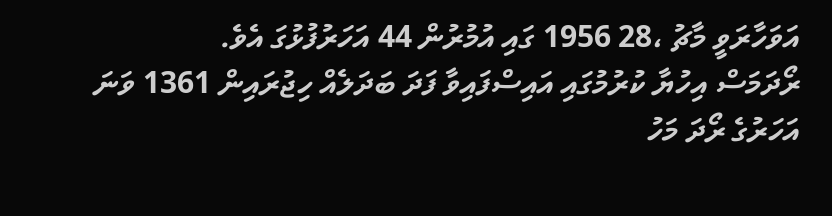އަވަހާރަވީ މާޗު ،28 1956 ގައި އުމުރުން 44 އަހަރުފުޅުގަ އެވެ.
ރޯދަމަސް އިހުޔާ ކުރުމުގައި އައިސްފައިވާ ފަދަ ބަދަލެއް ހިޖުރައިން 1361 ވަނަ އަހަރުގެ ރޯދަ މަހު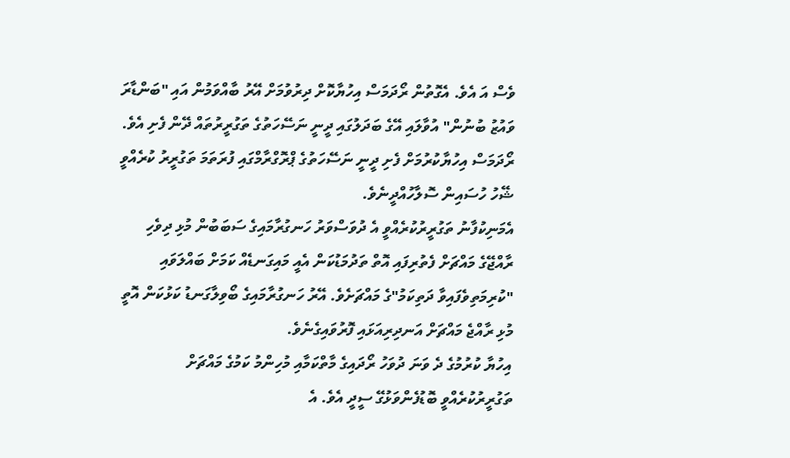ވެސް އަ އެވެ. އެގޮތުން ރޯދަމަސް އިހުޔާކޮށް ދިރުވުމަށް އޭރު ބާއްވަމުން އައި "ބަންޑާރަ ވައުޒު ބުނުން" އުވާލައި އޭގެ ބަދަލުގައި ދީނީ ނަސޭހަތުގެ ތަގުރީރުތައް ދޭން ފެށި އެވެ. ރޯދަމަސް އިހުޔާކުރުމަށް ފެށި ދީނީ ނަސޭހަތުގެ ޕްރޮގްރާމްގައި ފުރަތަމަ ތަގުރީރު ކުރެއްވީ ޝޭހު ހުސައިން ސޮލާހުއްދީނެވެ.
އެމަނިކުފާނު ތަގުރީރުކުރެއްވީ އެ ދުވަސްވަރު ހަނގުރާމައިގެ ސަބަބުން މުޅި ދިވެހި ރާއްޖޭގެ މައްޗަށް ފެތުރިފައި އޮތް ތަދުމަޑުކަން އެއީ މައިގަނޑެއް ކަމަށް ބައްލަވައި "ކުރިމަތިވެފައިވާ ދަތިކަމު"ގެ މައްޗަށެވެ. އޭރު ހަނގުރާމައިގެ ބޯވިލާގަނޑު ކަޅުކަން އޮތީ މުޅި ރާއްޖެ މައްޗަށް އަނދިރިއަޅައި ފޮރުވައިގެނެވެ.
އިހުޔާ ކުރުމުގެ ދެ ވަނަ ދުވަހު ރޯދައިގެ މާތްކަމާއި މުހިންމު ކަމުގެ މައްޗަށް ތަގުރީރުކުރެއްވީ ބޮޑުފެންވަޅުގޭ ސީދީ އެވެ. އެ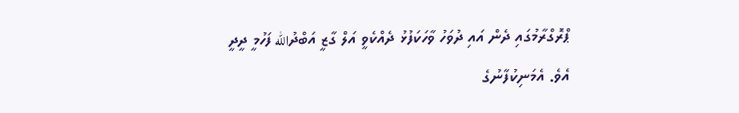ޕްރޮގްރާމުގައި ދެން އައި ދުވަހު ވާހަކަފުޅު ދެއްކެވީ އަލް ގާޒީ އަބްދުالله ފަހުމީ ދީދީ އެވެ. އެމަނިކުފާނުގެ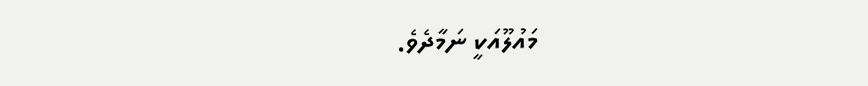މައުލޫއަކީ ނަމާދެވެ.